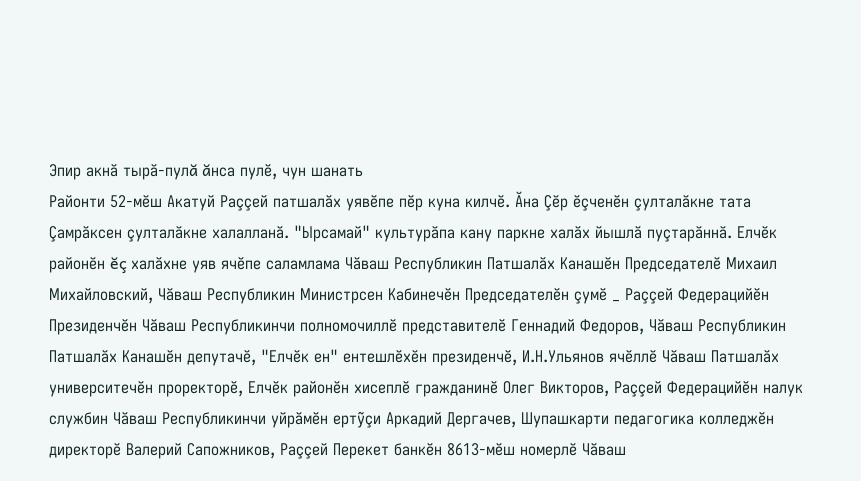Эпир акнă тырă-пулă ăнса пулĕ, чун шанать
Районти 52-мĕш Акатуй Раççей патшалăх уявĕпе пĕр куна килчĕ. Ăна Çĕр ĕçченĕн çулталăкне тата Çамрăксен çулталăкне халалланă. "Ырсамай" культурăпа кану паркне халăх йышлă пуçтарăннă. Елчĕк районĕн ĕç халăхне уяв ячĕпе саламлама Чăваш Республикин Патшалăх Канашĕн Председателĕ Михаил Михайловский, Чăваш Республикин Министрсен Кабинечĕн Председателĕн çумĕ _ Раççей Федерацийĕн Президенчĕн Чăваш Республикинчи полномочиллĕ представителĕ Геннадий Федоров, Чăваш Республикин Патшалăх Канашĕн депутачĕ, "Елчĕк ен" ентешлĕхĕн президенчĕ, И.Н.Ульянов ячĕллĕ Чăваш Патшалăх университечĕн проректорĕ, Елчĕк районĕн хисеплĕ гражданинĕ Олег Викторов, Раççей Федерацийĕн налук службин Чăваш Республикинчи уйрăмĕн ертỹçи Аркадий Дергачев, Шупашкарти педагогика колледжĕн директорĕ Валерий Сапожников, Раççей Перекет банкĕн 8613-мĕш номерлĕ Чăваш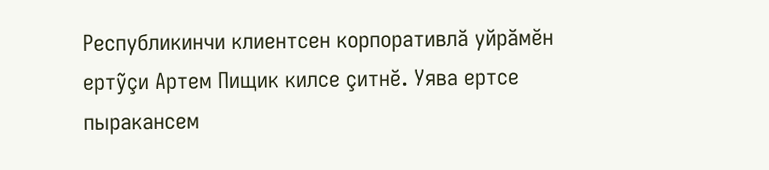Республикинчи клиентсен корпоративлă уйрăмĕн ертỹçи Артем Пищик килсе çитнĕ. Уява ертсе пыракансем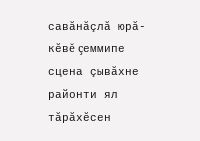савăнăçлă юрă-кĕвĕ çеммипе сцена çывăхне районти ял тăрăхĕсен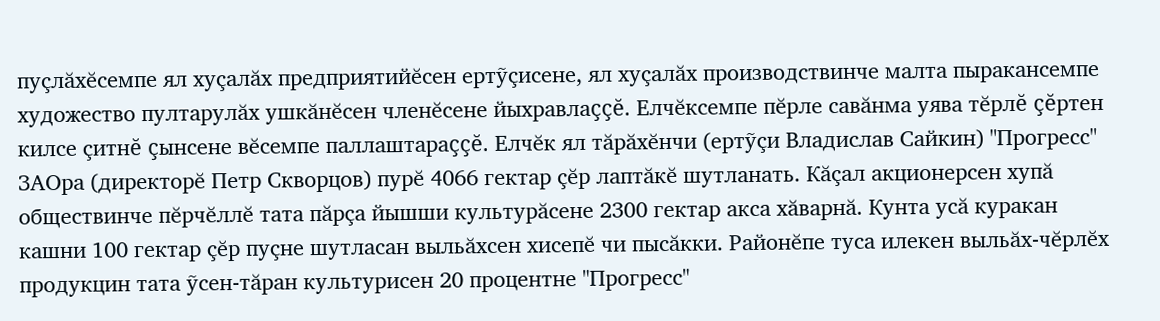пуçлăхĕсемпе ял хуçалăх предприятийĕсен ертỹçисене, ял хуçалăх производствинче малта пыракансемпе художество пултарулăх ушкăнĕсен членĕсене йыхравлаççĕ. Елчĕксемпе пĕрле савăнма уява тĕрлĕ çĕртен килсе çитнĕ çынсене вĕсемпе паллаштараççĕ. Елчĕк ял тăрăхĕнчи (ертỹçи Владислав Сайкин) "Прогресс" ЗАОра (директорĕ Петр Скворцов) пурĕ 4066 гектар çĕр лаптăкĕ шутланать. Кăçал акционерсен хупă обществинче пĕрчĕллĕ тата пăрçа йышши культурăсене 2300 гектар акса хăварнă. Кунта усă куракан кашни 100 гектар çĕр пуçне шутласан выльăхсен хисепĕ чи пысăкки. Районĕпе туса илекен выльăх-чĕрлĕх продукцин тата ỹсен-тăран культурисен 20 процентне "Прогресс"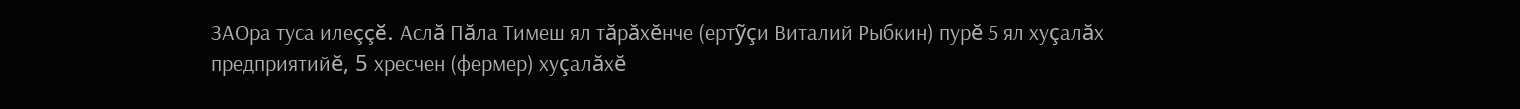ЗАОра туса илеççĕ. Аслă Пăла Тимеш ял тăрăхĕнче (ертỹçи Виталий Рыбкин) пурĕ 5 ял хуçалăх предприятийĕ, 5 хресчен (фермер) хуçалăхĕ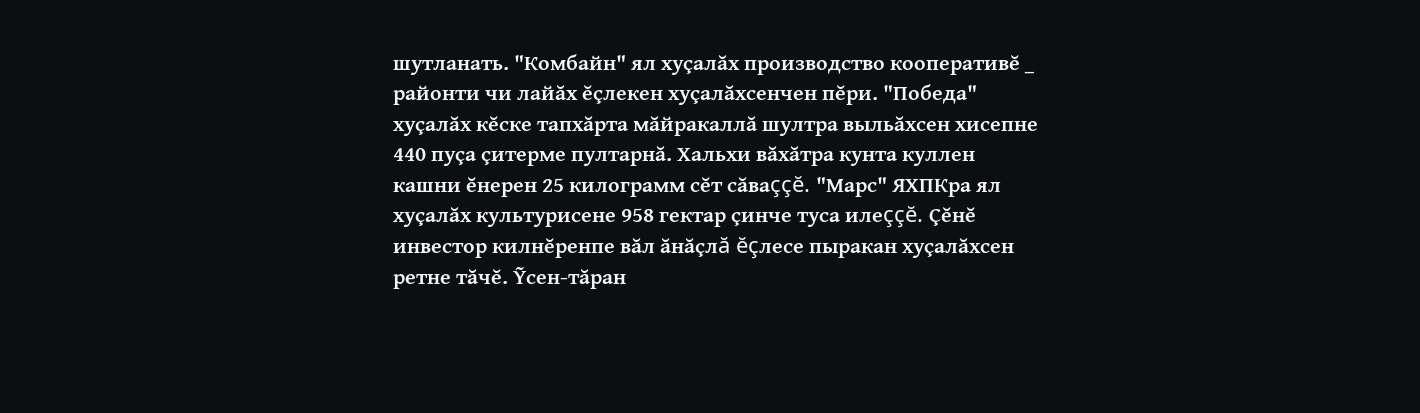шутланать. "Комбайн" ял хуçалăх производство кооперативĕ _ районти чи лайăх ĕçлекен хуçалăхсенчен пĕри. "Победа" хуçалăх кĕске тапхăрта мăйракаллă шултра выльăхсен хисепне 440 пуçа çитерме пултарнă. Хальхи вăхăтра кунта куллен кашни ĕнерен 25 килограмм сĕт сăваççĕ. "Марс" ЯХПКра ял хуçалăх культурисене 958 гектар çинче туса илеççĕ. Çĕнĕ инвестор килнĕренпе вăл ăнăçлă ĕçлесе пыракан хуçалăхсен ретне тăчĕ. Ỹсен-тăран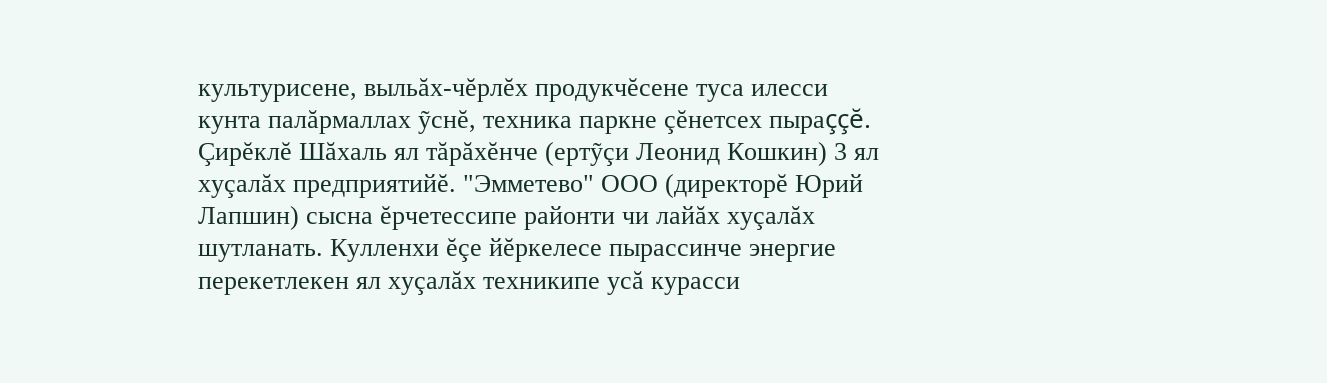культурисене, выльăх-чĕрлĕх продукчĕсене туса илесси кунта палăрмаллах ỹснĕ, техника паркне çĕнетсех пыраççĕ. Çирĕклĕ Шăхаль ял тăрăхĕнче (ертỹçи Леонид Кошкин) 3 ял хуçалăх предприятийĕ. "Эмметево" ООО (директорĕ Юрий Лапшин) сысна ĕрчетессипе районти чи лайăх хуçалăх шутланать. Кулленхи ĕçе йĕркелесе пырассинче энергие перекетлекен ял хуçалăх техникипе усă курасси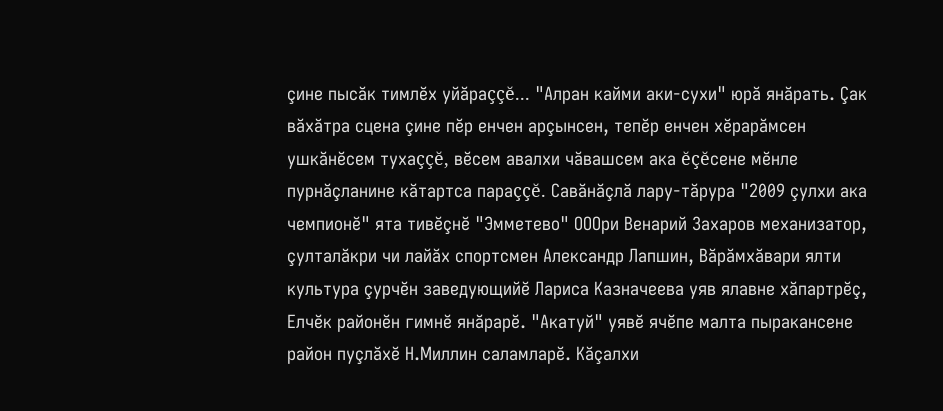çине пысăк тимлĕх уйăраççĕ... "Алран кайми аки-сухи" юрă янăрать. Çак вăхăтра сцена çине пĕр енчен арçынсен, тепĕр енчен хĕрарăмсен ушкăнĕсем тухаççĕ, вĕсем авалхи чăвашсем ака ĕçĕсене мĕнле пурнăçланине кăтартса параççĕ. Савăнăçлă лару-тăрура "2009 çулхи ака чемпионĕ" ята тивĕçнĕ "Эмметево" ОООри Венарий Захаров механизатор, çулталăкри чи лайăх спортсмен Александр Лапшин, Вăрăмхăвари ялти культура çурчĕн заведующийĕ Лариса Казначеева уяв ялавне хăпартрĕç, Елчĕк районĕн гимнĕ янăрарĕ. "Акатуй" уявĕ ячĕпе малта пыракансене район пуçлăхĕ Н.Миллин саламларĕ. Кăçалхи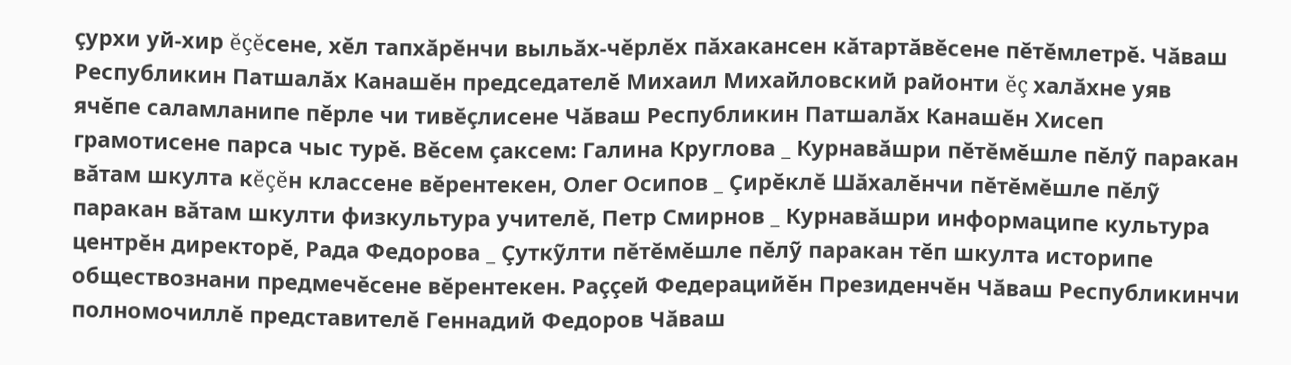çурхи уй-хир ĕçĕсене, хĕл тапхăрĕнчи выльăх-чĕрлĕх пăхакансен кăтартăвĕсене пĕтĕмлетрĕ. Чăваш Республикин Патшалăх Канашĕн председателĕ Михаил Михайловский районти ĕç халăхне уяв ячĕпе саламланипе пĕрле чи тивĕçлисене Чăваш Республикин Патшалăх Канашĕн Хисеп грамотисене парса чыс турĕ. Вĕсем çаксем: Галина Круглова _ Курнавăшри пĕтĕмĕшле пĕлỹ паракан вăтам шкулта кĕçĕн классене вĕрентекен, Олег Осипов _ Çирĕклĕ Шăхалĕнчи пĕтĕмĕшле пĕлỹ паракан вăтам шкулти физкультура учителĕ, Петр Смирнов _ Курнавăшри информаципе культура центрĕн директорĕ, Рада Федорова _ Çуткỹлти пĕтĕмĕшле пĕлỹ паракан тĕп шкулта историпе обществознани предмечĕсене вĕрентекен. Раççей Федерацийĕн Президенчĕн Чăваш Республикинчи полномочиллĕ представителĕ Геннадий Федоров Чăваш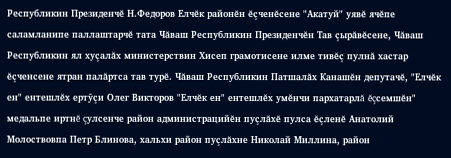Республикин Президенчĕ Н.Федоров Елчĕк районĕн ĕçченĕсене "Акатуй" уявĕ ячĕпе саламланипе паллаштарчĕ тата Чăваш Республикин Президенчĕн Тав çырăвĕсене, Чăваш Республикин ял хуçалăх министерствин Хисеп грамотисене илме тивĕç пулнă хастар ĕçченсене ятран палăртса тав турĕ. Чăваш Республикин Патшалăх Канашĕн депутачĕ, "Елчĕк ен" ентешлĕх ертỹçи Олег Викторов "Елчĕк ен" ентешлĕх умĕнчи пархатарлă ĕçсемшĕн" медальпе иртнĕ çулсенче район администрацийĕн пуçлăхĕ пулса ĕçленĕ Анатолий Молоствовпа Петр Блинова, хальхи район пуçлăхне Николай Миллина, район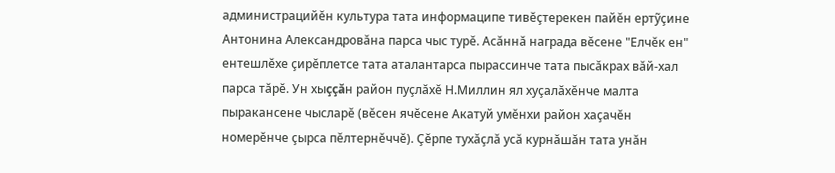администрацийĕн культура тата информаципе тивĕçтерекен пайĕн ертỹçине Антонина Александровăна парса чыс турĕ. Асăннă награда вĕсене "Елчĕк ен" ентешлĕхе çирĕплетсе тата аталантарса пырассинче тата пысăкрах вăй-хал парса тăрĕ. Ун хыççăн район пуçлăхĕ Н.Миллин ял хуçалăхĕнче малта пыракансене чысларĕ (вĕсен ячĕсене Акатуй умĕнхи район хаçачĕн номерĕнче çырса пĕлтернĕччĕ). Çĕрпе тухăçлă усă курнăшăн тата унăн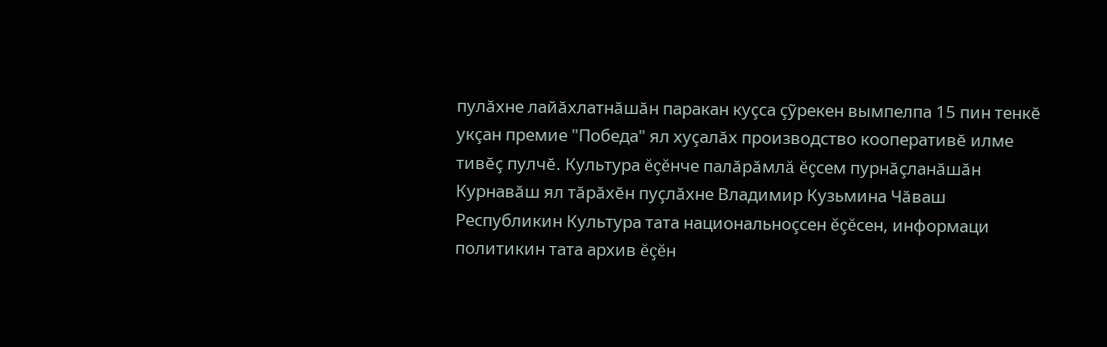пулăхне лайăхлатнăшăн паракан куçса çỹрекен вымпелпа 15 пин тенкĕ укçан премие "Победа" ял хуçалăх производство кооперативĕ илме тивĕç пулчĕ. Культура ĕçĕнче палăрăмлă ĕçсем пурнăçланăшăн Курнавăш ял тăрăхĕн пуçлăхне Владимир Кузьмина Чăваш Республикин Культура тата национальноçсен ĕçĕсен, информаци политикин тата архив ĕçĕн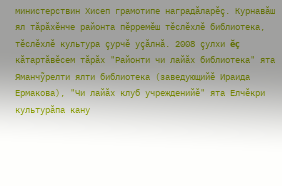министерствин Хисеп грамотипе наградăларĕç. Курнавăш ял тăрăхĕнче районта пĕрремĕш тĕслĕхлĕ библиотека, тĕслĕхлĕ культура çурчĕ уçăлнă. 2008 çулхи ĕç кăтартăвĕсем тăрăх "Районти чи лайăх библиотека" ята Яманчỹрелти ялти библиотека (заведующийĕ Ираида Ермакова), "Чи лайăх клуб учрежденийĕ" ята Елчĕкри культурăпа кану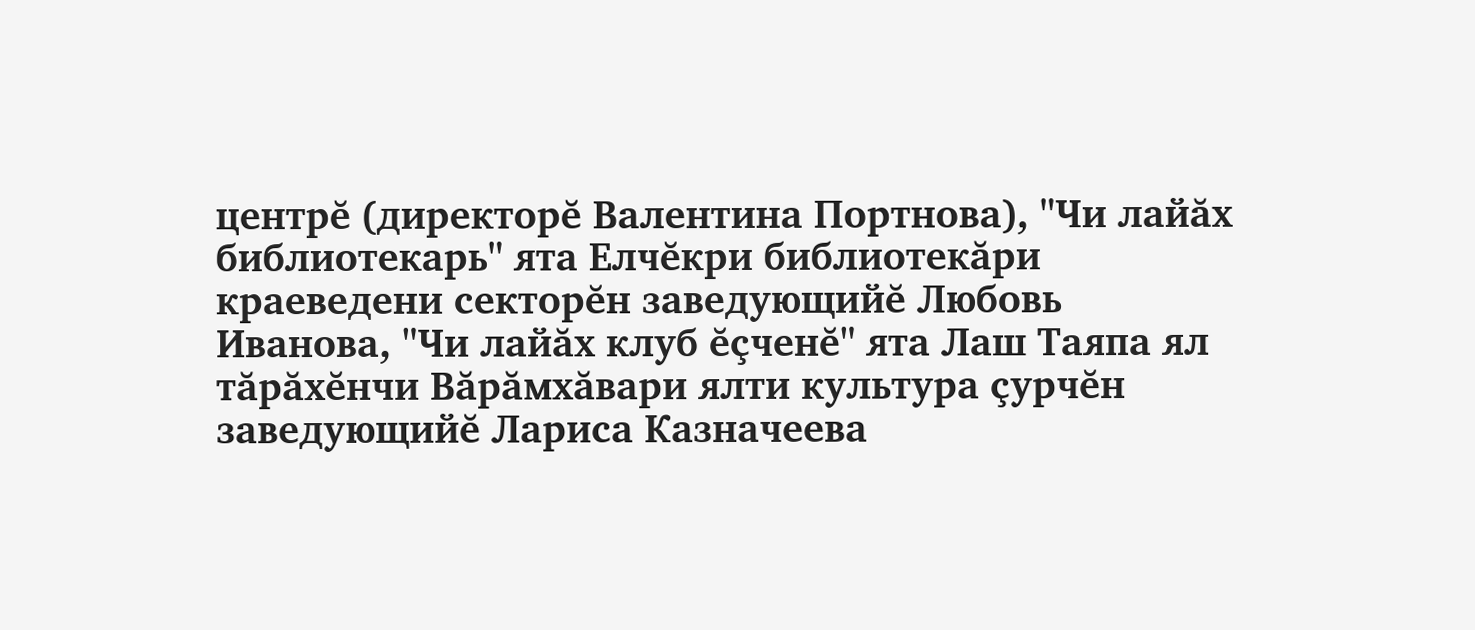центрĕ (директорĕ Валентина Портнова), "Чи лайăх библиотекарь" ята Елчĕкри библиотекăри краеведени секторĕн заведующийĕ Любовь Иванова, "Чи лайăх клуб ĕçченĕ" ята Лаш Таяпа ял тăрăхĕнчи Вăрăмхăвари ялти культура çурчĕн заведующийĕ Лариса Казначеева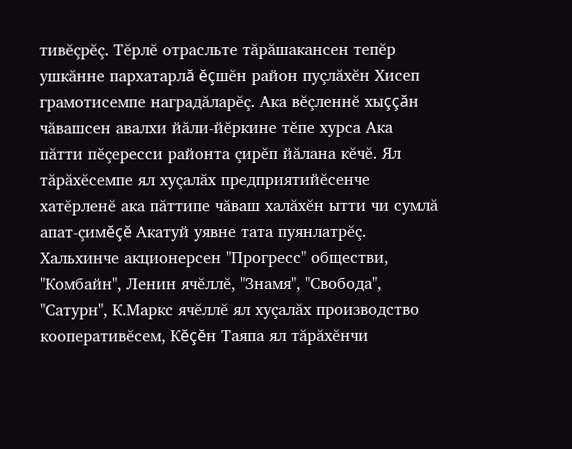тивĕçрĕç. Тĕрлĕ отрасльте тăрăшакансен тепĕр ушкăнне пархатарлă ĕçшĕн район пуçлăхĕн Хисеп грамотисемпе наградăларĕç. Ака вĕçленнĕ хыççăн чăвашсен авалхи йăли-йĕркине тĕпе хурса Ака пăтти пĕçересси районта çирĕп йăлана кĕчĕ. Ял тăрăхĕсемпе ял хуçалăх предприятийĕсенче хатĕрленĕ ака пăттипе чăваш халăхĕн ытти чи сумлă апат-çимĕçĕ Акатуй уявне тата пуянлатрĕç. Хальхинче акционерсен "Прогресс" обществи, "Комбайн", Ленин ячĕллĕ, "Знамя", "Свобода", "Сатурн", К.Маркс ячĕллĕ ял хуçалăх производство кооперативĕсем, Кĕçĕн Таяпа ял тăрăхĕнчи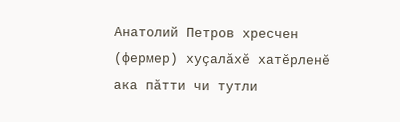Анатолий Петров хресчен (фермер) хуçалăхĕ хатĕрленĕ ака пăтти чи тутли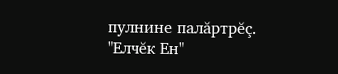пулнине палăртрĕç.
"Елчĕк Ен"